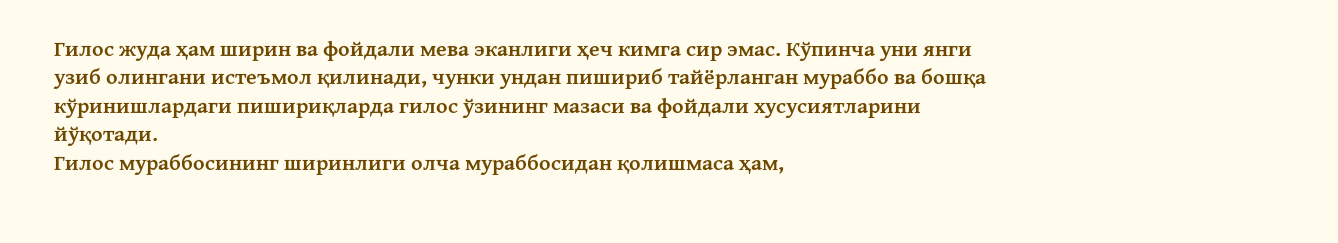Гилос жуда ҳам ширин ва фойдали мева эканлиги ҳеч кимга сир эмас. Кўпинча уни янги узиб олингани истеъмол қилинади, чунки ундан пишириб тайёрланган мураббо ва бошқа кўринишлардаги пишириқларда гилос ўзининг мазаси ва фойдали хусусиятларини йўқотади.
Гилос мураббосининг ширинлиги олча мураббосидан қолишмаса ҳам,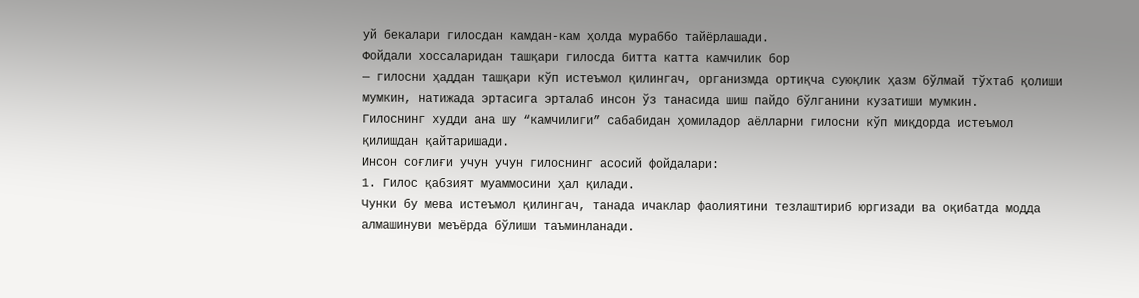уй бекалари гилосдан камдан-кам ҳолда мураббо тайёрлашади.
Фойдали хоссаларидан ташқари гилосда битта катта камчилик бор
— гилосни ҳаддан ташқари кўп истеъмол қилингач, организмда ортиқча суюқлик ҳазм бўлмай тўхтаб қолиши мумкин, натижада эртасига эрталаб инсон ўз танасида шиш пайдо бўлганини кузатиши мумкин.
Гилоснинг худди ана шу “камчилиги” сабабидан ҳомиладор аёлларни гилосни кўп миқдорда истеъмол қилишдан қайтаришади.
Инсон соғлиғи учун учун гилоснинг асосий фойдалари:
1. Гилос қабзият муаммосини ҳал қилади.
Чунки бу мева истеъмол қилингач, танада ичаклар фаолиятини тезлаштириб юргизади ва оқибатда модда алмашинуви меъёрда бўлиши таъминланади.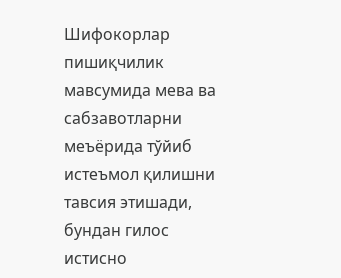Шифокорлар пишиқчилик мавсумида мева ва сабзавотларни меъёрида тўйиб истеъмол қилишни тавсия этишади, бундан гилос истисно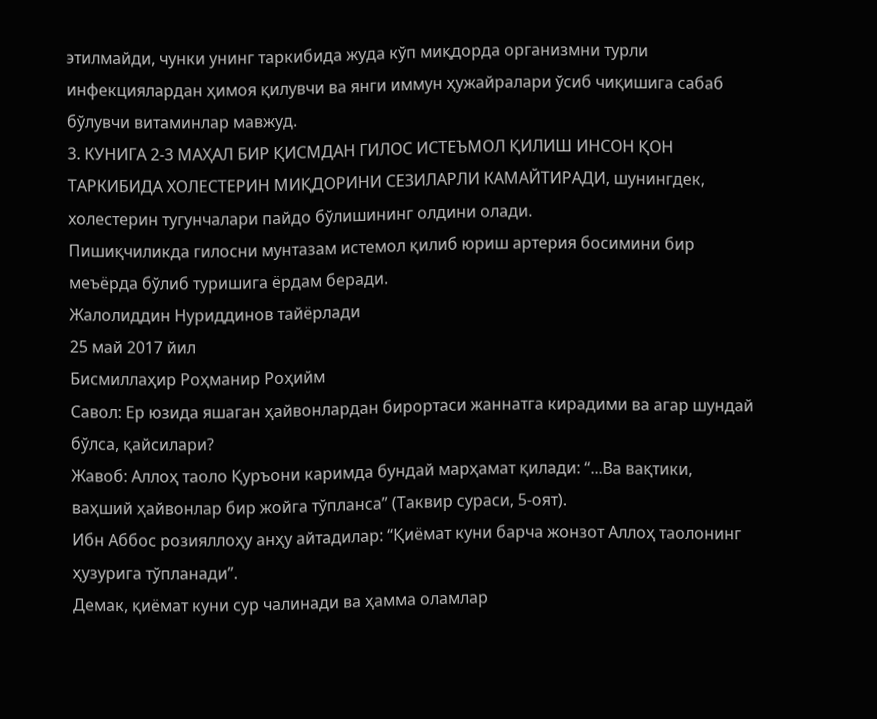этилмайди, чунки унинг таркибида жуда кўп миқдорда организмни турли инфекциялардан ҳимоя қилувчи ва янги иммун ҳужайралари ўсиб чиқишига сабаб бўлувчи витаминлар мавжуд.
3. КУНИГА 2-3 МАҲАЛ БИР ҚИСМДАН ГИЛОС ИСТЕЪМОЛ ҚИЛИШ ИНСОН ҚОН ТАРКИБИДА ХОЛЕСТЕРИН МИҚДОРИНИ СЕЗИЛАРЛИ КАМАЙТИРАДИ, шунингдек, холестерин тугунчалари пайдо бўлишининг олдини олади.
Пишиқчиликда гилосни мунтазам истемол қилиб юриш артерия босимини бир меъёрда бўлиб туришига ёрдам беради.
Жалолиддин Нуриддинов тайёрлади
25 май 2017 йил
Бисмиллаҳир Роҳманир Роҳийм
Савол: Ер юзида яшаган ҳайвонлардан бирортаси жаннатга кирадими ва агар шундай бўлса, қайсилари?
Жавоб: Аллоҳ таоло Қуръони каримда бундай марҳамат қилади: “...Ва вақтики, ваҳший ҳайвонлар бир жойга тўпланса” (Таквир сураси, 5-оят).
Ибн Аббос розияллоҳу анҳу айтадилар: “Қиёмат куни барча жонзот Аллоҳ таолонинг ҳузурига тўпланади”.
Демак, қиёмат куни сур чалинади ва ҳамма оламлар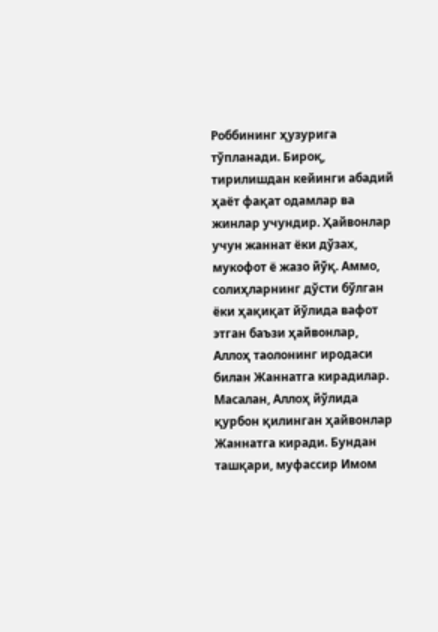Роббининг ҳузурига тўпланади. Бироқ, тирилишдан кейинги абадий ҳаёт фақат одамлар ва жинлар учундир. Ҳайвонлар учун жаннат ёки дўзах, мукофот ё жазо йўқ. Аммо, солиҳларнинг дўсти бўлган ёки ҳақиқат йўлида вафот этган баъзи ҳайвонлар, Аллоҳ таолонинг иродаси билан Жаннатга кирадилар.
Масалан, Аллоҳ йўлида қурбон қилинган ҳайвонлар Жаннатга киради. Бундан ташқари, муфассир Имом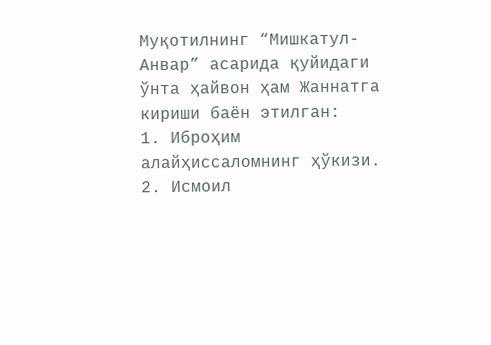Муқотилнинг “Мишкатул-Анвар” асарида қуйидаги ўнта ҳайвон ҳам Жаннатга кириши баён этилган:
1. Иброҳим алайҳиссаломнинг ҳўкизи.
2. Исмоил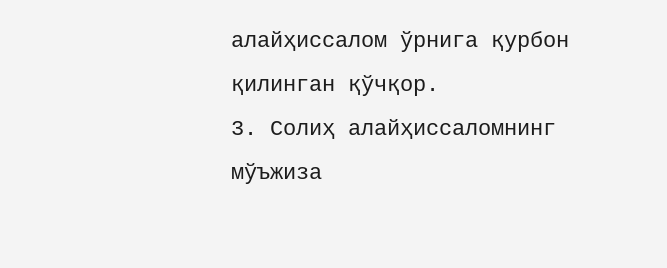алайҳиссалом ўрнига қурбон қилинган қўчқор.
3. Солиҳ алайҳиссаломнинг мўъжиза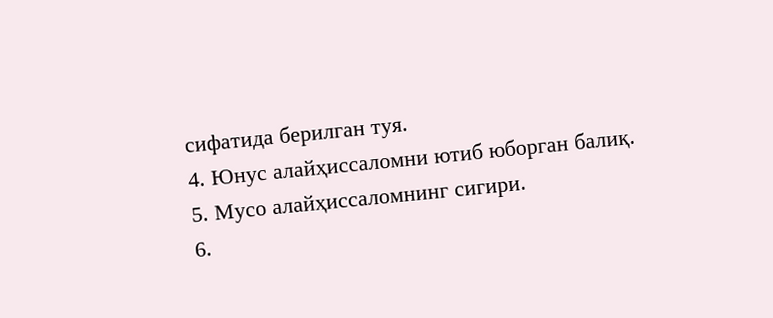сифатида берилган туя.
4. Юнус алайҳиссаломни ютиб юборган балиқ.
5. Мусо алайҳиссаломнинг сигири.
6.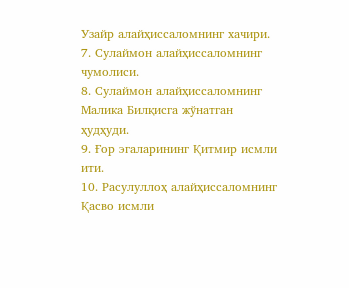Узайр алайҳиссаломнинг хачири.
7. Сулаймон алайҳиссаломнинг чумолиси.
8. Сулаймон алайҳиссаломнинг Малика Билқисга жўнатган ҳудҳуди.
9. Ғор эгаларининг Қитмир исмли ити.
10. Расулуллоҳ алайҳиссаломнинг Қасво исмли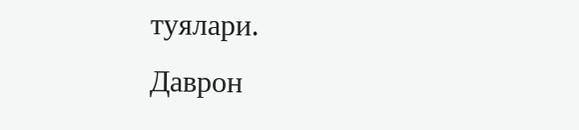туялари.
Даврон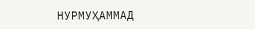НУРМУҲАММАД